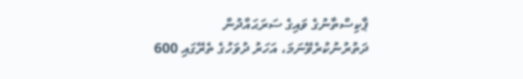ޕާކިސްތާނުގެ ވައިގެ ސަރަޙައްދުން ދަތުރުނުކުރެވޭނަމަ، އަހަރު ދުވަހުގެ ތެރޭގައި 600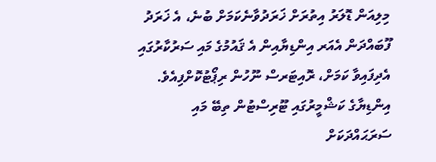މިލިއަން ޑޮލަރު އިތުރަށް ޚަރަދުވާނެކަމަށް ބުނެ، އެ ޚަރަދު ފޫބައްދަން އެއަރ އިންޑިޔާއިން އެ ޤައުމުގެ މައި ސަރުކާރުގައި އެދިފައިވާ ކަމަށް، ރޮއިޓަރސް ނޫހުން ރިޕޯޓުކޮށްފިއެވެ. އިންޑިޔާގެ ކަޝްމީރުގައި ޓޫރިސްޓުން ތިބޭ މައި ސަރަޙައްދަކަށް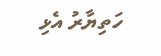ހަތިޔާރު އެޅި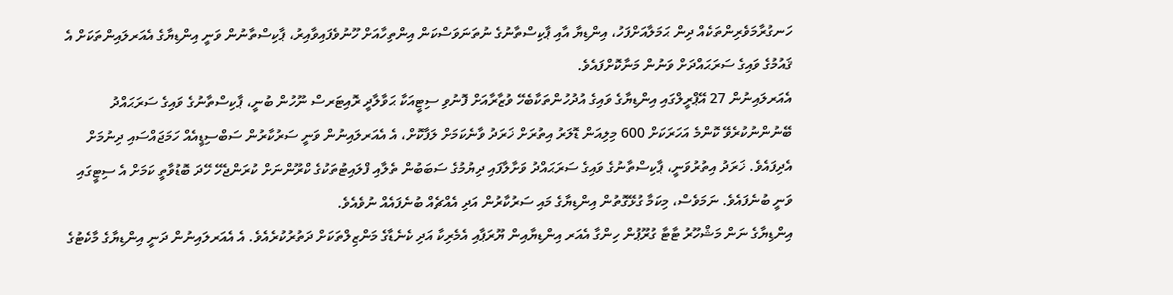ހަނގުރާމަވެރިންތަކެއް ދިން ޙަމަލާއަށްފަހު، އިންޑިޔާ އާއި ޕާކިސްތާނުގެ ނުތަނަވަސްކަން އިންތިހާއަށް ހޫނުވެފައިވާއިރު، ޕާކިސްތާނުން ވަނީ އިންޑިޔާގެ އެއަރލައިންތަކަށް އެ ޤައުމުގެ ވައިގެ ސަރަޙައްދަށް ވަނުން މަނާކޮށްފައެވެ.
އެއަރލައިނުން 27 އޭޕްރީލްގައި އިންޑިޔާގެ ވައިގެ އުދުހުންތަކާބެހޭ ވުޒާރާއަށް ފޮނުވި ސިޓީއަކާ ޙަވާލާދީ ރޮއިޓަރސް ނޫހުން ބުނީ، ޕާކިސްތާނުގެ ވައިގެ ސަރަޙައްދު ބޭނުންނުކުރެވޭ ކޮންމެ އަހަރަކަށް 600 މިލިއަން ޑޮލަރު އިތުރަށް ޚަރަދު ވާނެކަމަށް ލަފާކޮށް، އެ އެއަރލައިނުން ވަނީ ސަރުކާރުން ސަބްސިޑީއެއް ހަމަޖައްސައި ދިނުމަށް އެދިފައެވެ. ޚަރަދު އިތުރުވަނީ، ޕާކިސްތާނުގެ ވައިގެ ސަރަޙައްދު ވަށާލާފައި ދިޔުމުގެ ސަބަބުން ތެލާއި ފްލައިޓުތަކުގެ ކްރޫންނަށް ކުރަންޖެހޭ ހޭދަ ބޮޑުވާތީ ކަމަށް އެ ސިޓީގައި ވަނީ ބުނެފައެވެ. ނަމަވެސް، މިކަމާ ގުޅޭގޮތުން އިންޑިޔާގެ މައި ސަރުކާރުން އަދި އެއްޗެއް ބުނެފައެއް ނުވެއެވެ.
އިންޑިޔާގެ ނަން މަޝްހޫރު ޓާޓާ ގުރޫޕުން ހިންގާ އެއަރ އިންޑިޔާއިން ޔޫރަޕާއި އެމެރިކާ އަދި ކެނެޑާގެ މަންޒިލްތަކަށް ދަތުރުކުރެއެވެ. އެ އެއަރލައިނުން ދަނީ އިންޑިޔާގެ މާކެޓުގެ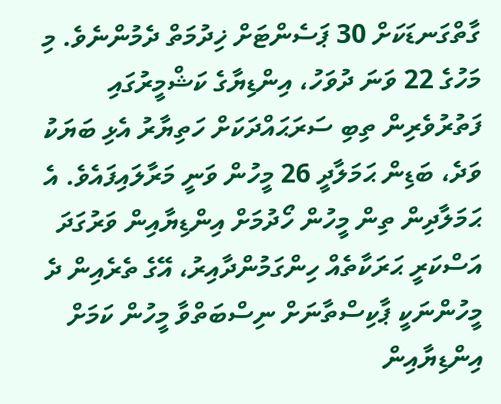ގާތްގަނޑަކަށް 30 ޕަސެންޓަށް ޚިދުމަތް ދެމުންނެވެ. މި މަހުގެ 22 ވަނަ ދުވަހު، އިންޑިޔާގެ ކަޝްމީރުގައި ފަތުރުވެރިން ތިބި ސަރަޙައްދަކަށް ހަތިޔާރު އެޅި ބަޔަކު ވަދެ، ބަޑިން ޙަމަލާދީ 26 މީހުން ވަނީ މަރާލައިފައެވެ. އެ ޙަމަލާދިން ތިން މީހުން ހޯދުމަށް އިންޑިޔާއިން ވަރުގަދަ އަސްކަރީ ޙަރަކާތެއް ހިންގަމުންދާއިރު، އޭގެ ތެރެއިން ދެ މީހުންނަކީ ޕާކިސްތާނަށް ނިސްބަތްވާ މީހުން ކަމަށް އިންޑިޔާއިން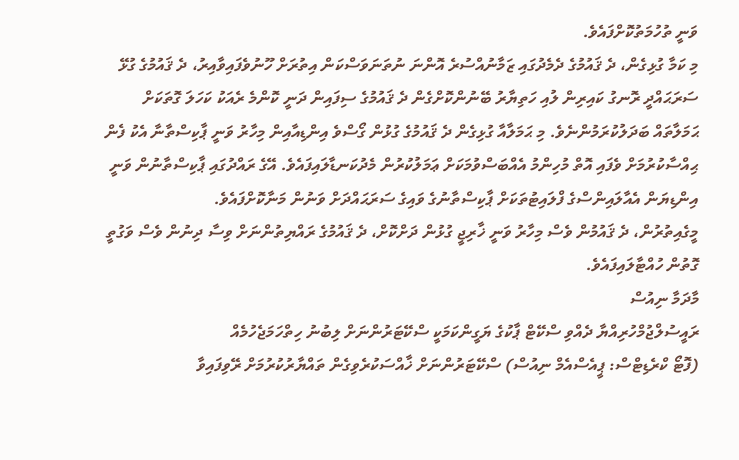ވަނީ ތުހުމަތުކޮށްފައެވެ.
މި ކަމާ ގުޅިގެން، ދެ ޤައުމުގެ ދެމެދުގައި ޒަމާނުއްސުރެ އޮންނަ ނުތަނަވަސްކަން އިތުރަށް ހޫނުވެފައިވާއިރު، ދެ ޤައުމުގެ ގުޅޭ ސަރަޙައްދީ ރޮނގު ކައިރިން ލުއި ހަތިޔާރު ބޭނުންކޮށްގެން ދެ ޤައުމުގެ ސިފައިން ދަނީ ކޮންމެ ރެއަކު ކަހަލަ ގޮތަކަށް ޙަމަލާތައް ބަދަލުކުރަމުންނެވެ. މި ޙަމަލާއާ ގުޅިގެން ދެ ޤައުމުގެ ގުޅުން ގޯސްވެ އިންޑިއާއިން މިހާރު ވަނީ ޕާކިސްތާނާ އެކު ފެން ޙިއްސާކުރުމަށް ވެފައި އޮތް މުހިންމު އެއްބަސްވުމަކަށް ޢަމަލުކުރުން މެދުކަނޑާލައިފައެވެ. އޭގެ ރައްދުގައި ޕާކިސްތާނުން ވަނީ އިންޑިޔަން އެއާލައިންސްގެ ފްލައިޓުތަކަށް ޕާކިސްތާނުގެ ވައިގެ ސަރަޙައްދަށް ވަނުން މަނާކޮށްފައެވެ.
މީގެއިތުރުން، ދެ ޤައުމުން ވެސް މިހާރު ވަނީ ޚާރިޖީ ގުޅުން ދަށްކޮށް، ދެ ޤައުމުގެ ރައްޔިތުންނަށް ވިސާ ދިނުން ވެސް ވަގުތީ ގޮތުން ހުއްޓާލައިފައެވެ.
މާދަމާ ނިއުސް
ރައީސުލްޖުމްހުރިއްޔާ ދެއްވި ސްކޭޓް ޕާކުގެ ޔަގީންކަމަކީ ސްކޭޓަރުންނަށް ލިބުނު ހިތްހަމަޖެހުމެއް
(ފޮޓޯ ކްރެޑިޓްސް: ޕީއެސްއެމް ނިއުސް) ސްކޭޓަރުންނަށް ޚާއްސަކުރެވިގެން ތައްޔާރުކުރުމަށް ރޭވިފައިވާ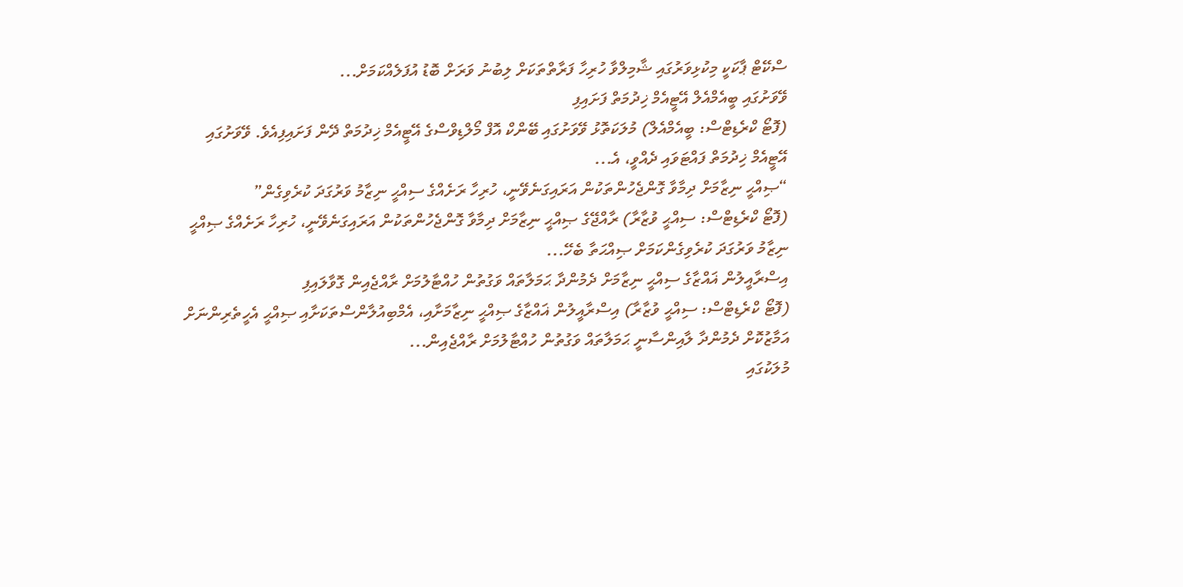ސްކޭޓް ޕާކަކީ މިކުޅިވަރުގައި ޝާމިލްވާ ހުރިހާ ފަރާތްތަކަށް ލިބުނު ވަރަށް ބޮޑު އުފަލެއްކަމަށް...
ވޭވަށުގައި ބީއެމްއެލް އޭޓީއެމް ޚިދުމަތް ފަށައިފި
(ފޮޓޯ ކްރެޑިޓްސް: ބީއެމްއެލް) މުލަކަތޮޅު ވޭވަށުގައި ބޭންކް އޮފް މޯލްޑިވްސްގެ އޭޓީއެމް ޚިދުމަތް ދޭން ފަށައިފިއެވެ. ވޭވަށުގައި އޭޓީއެމް ޚިދުމަތް ފައްޓަވައި ދެއްވީ، އެ...
“ޞިއްޙީ ނިޒާމަށް ދިމާވާ ގޮންޖެހުންތަކުން އަރައިގަނެވޭނީ، ހުރިހާ ރަށެއްގެ ސިއްޙީ ނިޒާމު ވަރުގަދަ ކުރެވިގެން”
(ފޮޓޯ ކްރެޑިޓްސް: ސިއްޙީ ވުޒާރާ) ރާއްޖޭގެ ޞިއްޙީ ނިޒާމަށް ދިމާވާ ގޮންޖެހުންތަކުން އަރައިގަނެވޭނީ، ހުރިހާ ރަށެއްގެ ޞިއްޙީ ނިޒާމު ވަރުގަދަ ކުރެވިގެންކަމަށް ޞިއްޙަތާ ބެހޭ...
އިސްރާއީލުން ޣައްޒާގެ ސިއްޙީ ނިޒާމަށް ދެމުންދާ ޙަމަލާތައް ވަގުތުން ހުއްޓާލުމަށް ރާއްޖެއިން ގޮވާލައިފި
(ފޮޓޯ ކްރެޑިޓްސް: ސިއްޙީ ވުޒާރާ) އިސްރާއީލުން ޣައްޒާގެ ޞިއްޙީ ނިޒާމަށާއި، އެމްބިއުލާންސްތަކަށާއި ޞިއްޙީ އެހީތެރިންނަށް އަމާޒުކޮށް ދެމުންދާ ލާއިންސާނީ ޙަމަލާތައް ވަގުތުން ހުއްޓާލުމަށް ރާއްޖެއިން...
މުލަކުގައި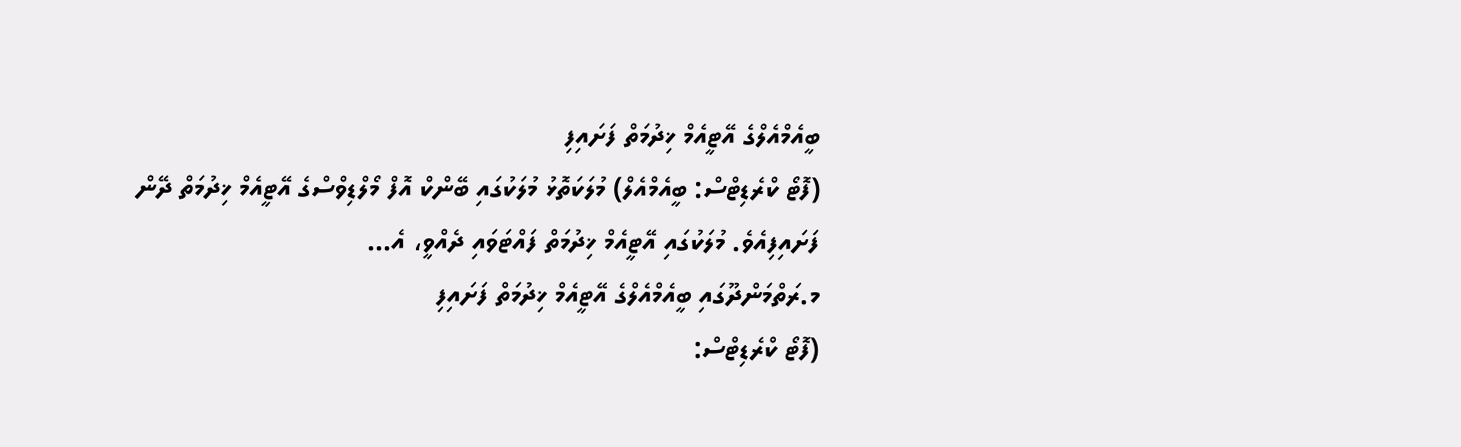ބީއެމްއެލްގެ އޭޓީއެމް ޚިދުމަތް ފަށައިފި
(ފޮޓޯ ކްރެޑިޓްސް: ބީއެމްއެލް) މުލަކަތޮޅު މުލަކުގައި ބޭންކް އޮފް މޯލްޑިވްސްގެ އޭޓީއެމް ޚިދުމަތް ދޭން ފަށައިފިއެވެ. މުލަކުގައި އޭޓީއެމް ޚިދުމަތް ފައްޓަވައި ދެއްވީ، އެ...
މ.ރަތްމަންދޫގައި ބީއެމްއެލްގެ އޭޓީއެމް ޚިދުމަތް ފަށައިފި
(ފޮޓޯ ކްރެޑިޓްސް: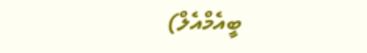ބީއެމްއެލް)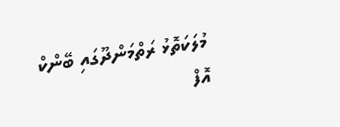މުލަކަތޮޅު ރަތްމަންދޫގައި ބޭންކް އޮފް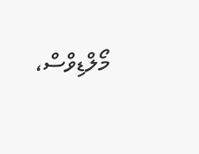މޯލްޑިވްސް،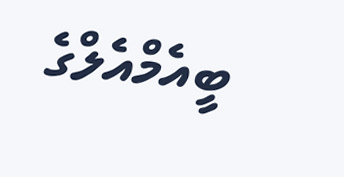ބީއެމްއެލްގެ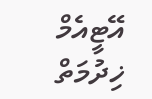އޭޓީއެމް ޚިދުމަތް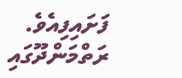ފަށައިފިއެވެ. ރަތްމަންދޫގައި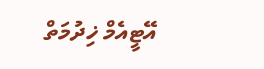އޭޓީއެމް ޚިދުމަތް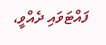ފައްޓަވައި ދެއްވީ،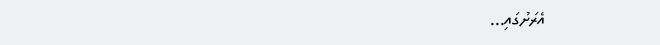އެރަށުގައި...